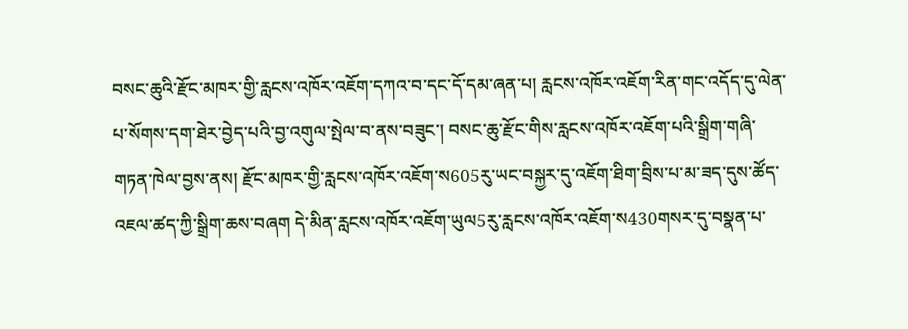བསང་ཆུའི་རྫོང་མཁར་གྱི་རླངས་འཁོར་འཇོག་དཀའ་བ་དང་དོ་དམ་ཞན་པ། རླངས་འཁོར་འཇོག་རིན་གང་འདོད་དུ་ལེན་པ་སོགས་དག་ཐེར་བྱེད་པའི་བྱ་འགུལ་སྤེལ་བ་ནས་བཟུང་། བསང་ཆུ་རྫོང་གིས་རླངས་འཁོར་འཇོག་པའི་སྒྲིག་གཞི་གཏན་ཁེལ་བྱས་ནས། རྫོང་མཁར་གྱི་རླངས་འཁོར་འཇོག་ས605རུ་ཡང་བསྐྱར་དུ་འཇོག་ཐིག་བྲིས་པ་མ་ཟད་དུས་ཚོད་འཇལ་ཚད་ཀྱི་སྒྲིག་ཆས་བཞག དེ་མིན་རླངས་འཁོར་འཇོག་ཡུལ5རུ་རླངས་འཁོར་འཇོག་ས430གསར་དུ་བསྣན་པ་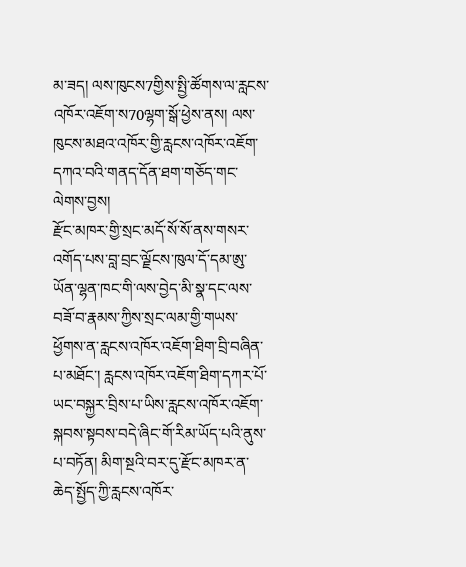མ་ཟད། ལས་ཁུངས7གྱིས་སྤྱི་ཚོགས་ལ་རླངས་འཁོར་འཇོག་ས70ལྷག་སྒོ་ཕྱེས་ནས། ལས་ཁུངས་མཐའ་འཁོར་གྱི་རླངས་འཁོར་འཇོག་དཀའ་བའི་གནད་དོན་ཐག་གཅོད་གང་ལེགས་བྱས།
རྫོང་མཁར་གྱི་སྲང་མདོ་སོ་སོ་ནས་གསར་འགོད་པས་བླ་བྲང་ལྗོངས་ཁུལ་དོ་དམ་ཨུ་ཡོན་ལྷན་ཁང་གི་ལས་བྱེད་མི་སྣ་དང་ལས་བཟོ་བ་རྣམས་ཀྱིས་སྲང་ལམ་གྱི་གཡས་ཕྱོགས་ན་རླངས་འཁོར་འཇོག་ཐིག་བྲི་བཞིན་པ་མཐོང་། རླངས་འཁོར་འཇོག་ཐིག་དཀར་པོ་ཡང་བསྐྱར་བྲིས་པ་ཡིས་རླངས་འཁོར་འཇོག་སྐབས་སྟབས་བདེ་ཞིང་གོ་རིམ་ཡོད་པའི་ནུས་པ་བཏོན། མིག་སྔའི་བར་དུ་རྫོང་མཁར་ན་ཆེད་སྤྱོད་ཀྱི་རླངས་འཁོར་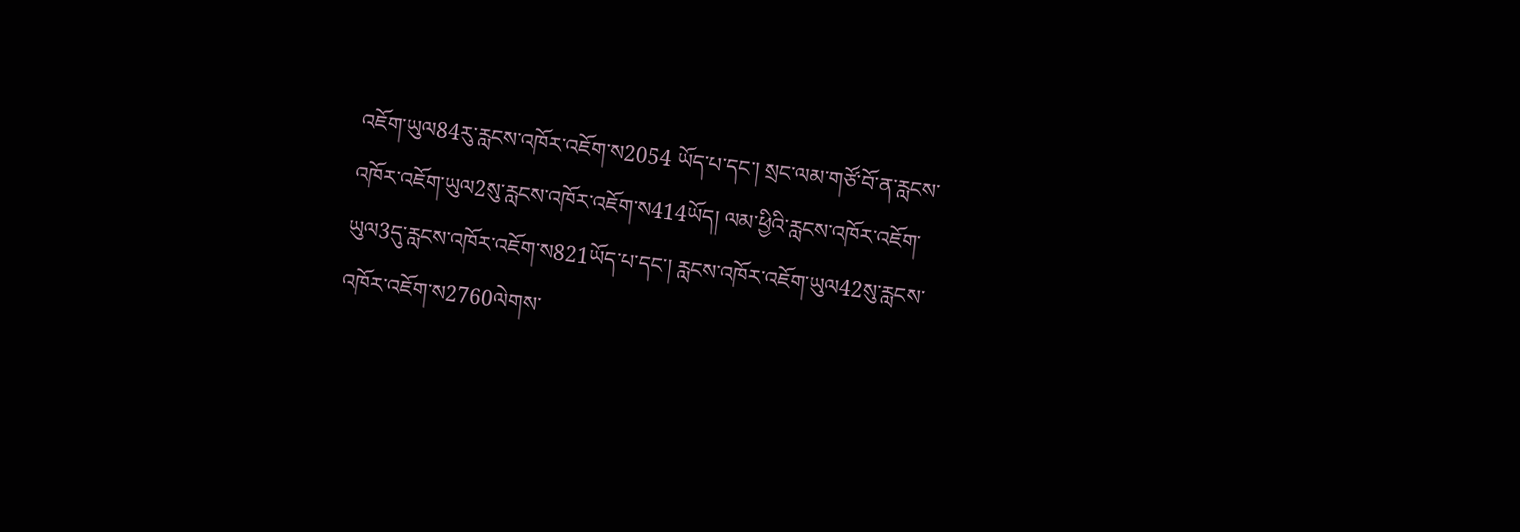འཇོག་ཡུལ84རུ་རླངས་འཁོར་འཇོག་ས2054 ཡོད་པ་དང་། སྲང་ལམ་གཙོ་བོ་ན་རླངས་འཁོར་འཇོག་ཡུལ2སུ་རླངས་འཁོར་འཇོག་ས414ཡོད། ལམ་ཕྱིའི་རླངས་འཁོར་འཇོག་ཡུལ3དུ་རླངས་འཁོར་འཇོག་ས821ཡོད་པ་དང་། རླངས་འཁོར་འཇོག་ཡུལ42སུ་རླངས་འཁོར་འཇོག་ས2760ལེགས་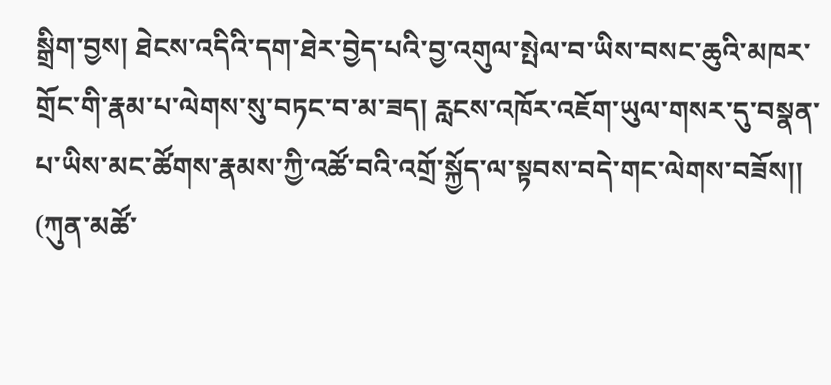སྒྲིག་བྱས། ཐེངས་འདིའི་དག་ཐེར་བྱེད་པའི་བྱ་འགུལ་སྤེལ་བ་ཡིས་བསང་ཆུའི་མཁར་གྲོང་གི་རྣམ་པ་ལེགས་སུ་བཏང་བ་མ་ཟད། རླངས་འཁོར་འཇོག་ཡུལ་གསར་དུ་བསྣན་པ་ཡིས་མང་ཚོགས་རྣམས་ཀྱི་འཚོ་བའི་འགྲོ་སྐྱོད་ལ་སྟབས་བདེ་གང་ལེགས་བཟོས།།
(ཀུན་མཚོ་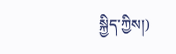སྐྱིད་ཀྱིས།)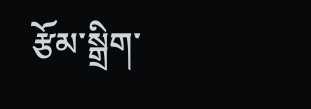རྩོམ་སྒྲིག་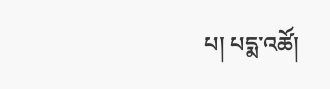པ། པདྨ་འཚོ།